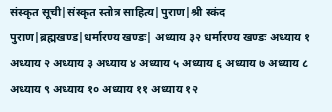संस्कृत सूची|संस्कृत स्तोत्र साहित्य|पुराण|श्री स्कंद पुराण|ब्रह्मखण्ड|धर्मारण्य खण्डः| अध्याय ३२ धर्मारण्य खण्डः अध्याय १ अध्याय २ अध्याय ३ अध्याय ४ अध्याय ५ अध्याय ६ अध्याय ७ अध्याय ८ अध्याय ९ अध्याय १० अध्याय ११ अध्याय १२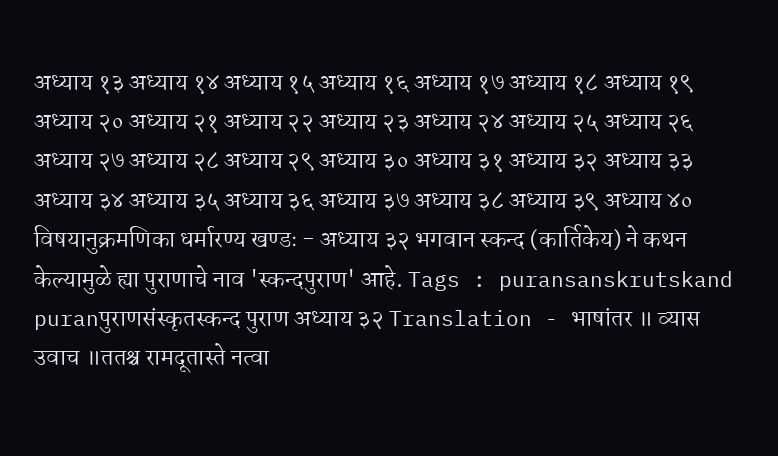अध्याय १३ अध्याय १४ अध्याय १५ अध्याय १६ अध्याय १७ अध्याय १८ अध्याय १९ अध्याय २० अध्याय २१ अध्याय २२ अध्याय २३ अध्याय २४ अध्याय २५ अध्याय २६ अध्याय २७ अध्याय २८ अध्याय २९ अध्याय ३० अध्याय ३१ अध्याय ३२ अध्याय ३३ अध्याय ३४ अध्याय ३५ अध्याय ३६ अध्याय ३७ अध्याय ३८ अध्याय ३९ अध्याय ४० विषयानुक्रमणिका धर्मारण्य खण्डः - अध्याय ३२ भगवान स्कन्द (कार्तिकेय) ने कथन केल्यामुळे ह्या पुराणाचे नाव 'स्कन्दपुराण' आहे. Tags : puransanskrutskand puranपुराणसंस्कृतस्कन्द पुराण अध्याय ३२ Translation - भाषांतर ॥ व्यास उवाच ॥ततश्च रामदूतास्ते नत्वा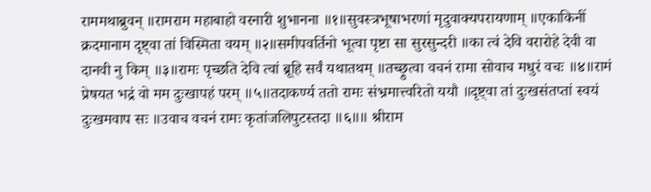राममथाब्रुवन् ॥रामराम महाबाहो वरनारी शुभानना ॥१॥सुवस्त्रभूषाभरणां मृदुवाक्यपरायणाम् ॥एकाकिनीं क्रदमानाम दृष्ट्वा तां विस्मिता वयम् ॥२॥समीपवर्तिनो भूत्वा पृष्टा सा सुरसुन्दरी ॥का त्वं देवि वरारोहे देवी वा दानवी नु किम् ॥३॥रामः पृच्छति देवि त्वां ब्रूहि सर्वं यथातथम् ॥तच्छ्रुत्वा वचनं रामा सोवाच मधुरं वचः ॥४॥रामं प्रेषयत भद्रं वो मम दुःखापहं परम् ॥५॥तदाकर्ण्य ततो रामः संभ्रमात्त्वरितो ययौ ॥दृष्ट्वा तां दुःखसंतप्तां स्वयं दुःखमवाप सः ॥उवाच वचनं रामः कृतांजलिपुटस्तदा ॥६॥॥ श्रीराम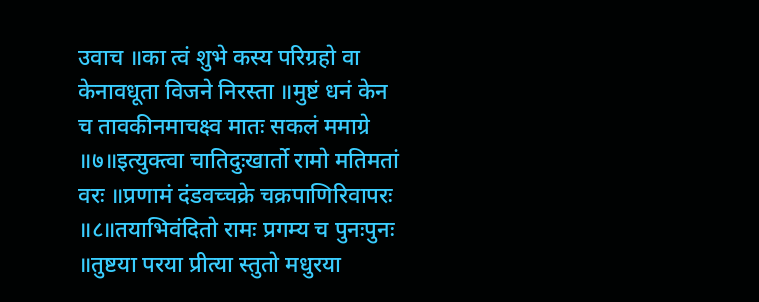उवाच ॥का त्वं शुभे कस्य परिग्रहो वा केनावधूता विजने निरस्ता ॥मुष्टं धनं केन च तावकीनमाचक्ष्व मातः सकलं ममाग्रे ॥७॥इत्युक्त्वा चातिदुःखार्तो रामो मतिमतां वरः ॥प्रणामं दंडवच्चक्रे चक्रपाणिरिवापरः ॥८॥तयाभिवंदितो रामः प्रगम्य च पुनःपुनः ॥तुष्टया परया प्रीत्या स्तुतो मधुरया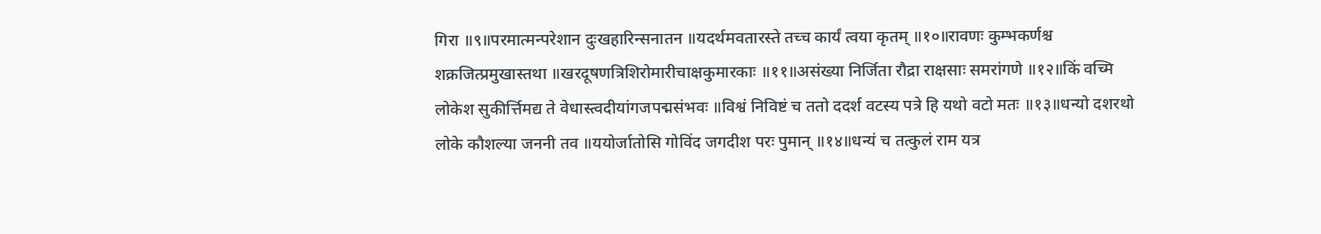गिरा ॥९॥परमात्मन्परेशान दुःखहारिन्सनातन ॥यदर्थमवतारस्ते तच्च कार्यं त्वया कृतम् ॥१०॥रावणः कुम्भकर्णश्च शक्रजित्प्रमुखास्तथा ॥खरदूषणत्रिशिरोमारीचाक्षकुमारकाः ॥११॥असंख्या निर्जिता रौद्रा राक्षसाः समरांगणे ॥१२॥किं वच्मि लोकेश सुकीर्त्तिमद्य ते वेधास्त्वदीयांगजपद्मसंभवः ॥विश्वं निविष्टं च ततो ददर्श वटस्य पत्रे हि यथो वटो मतः ॥१३॥धन्यो दशरथो लोके कौशल्या जननी तव ॥ययोर्जातोसि गोविंद जगदीश परः पुमान् ॥१४॥धन्यं च तत्कुलं राम यत्र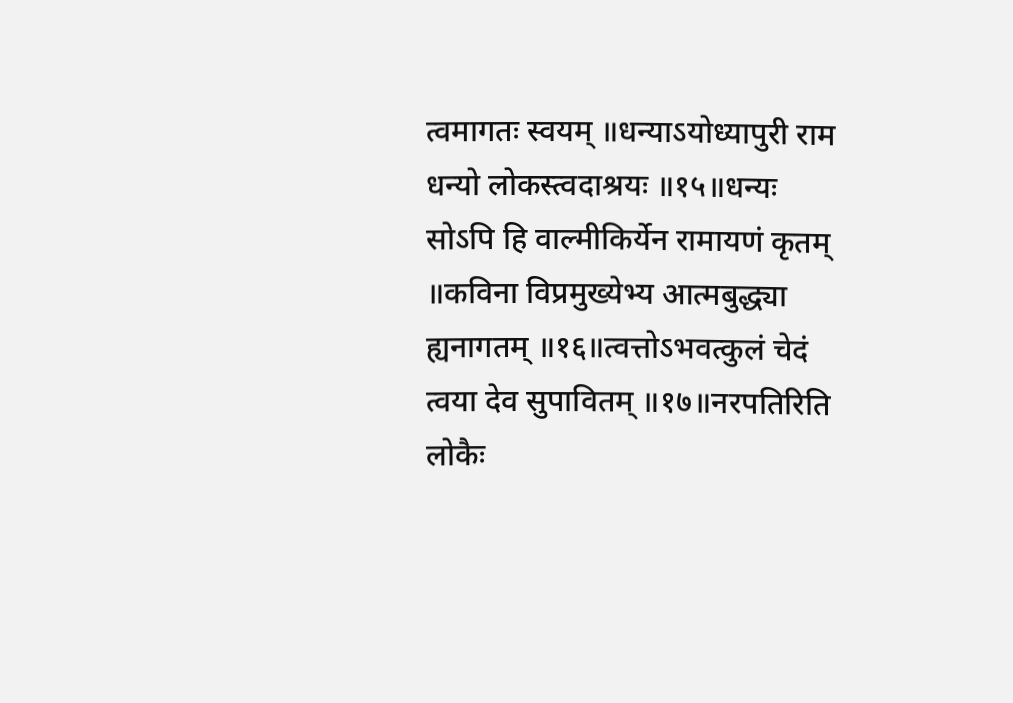त्वमागतः स्वयम् ॥धन्याऽयोध्यापुरी राम धन्यो लोकस्त्वदाश्रयः ॥१५॥धन्यः सोऽपि हि वाल्मीकिर्येन रामायणं कृतम् ॥कविना विप्रमुख्येभ्य आत्मबुद्ध्या ह्यनागतम् ॥१६॥त्वत्तोऽभवत्कुलं चेदं त्वया देव सुपावितम् ॥१७॥नरपतिरिति लोकैः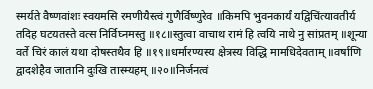स्मर्यते वैष्णवांशः स्वयमसि रमणीयैस्त्वं गुणैर्विष्णुरेव ॥किमपि भुवनकार्यं यद्विचिंत्यावतीर्य तदिह घटयतस्ते वत्स निर्विघ्नमस्तु ॥१८॥स्तुत्वा वाचाथ रामं हि त्वयि नाथे नु सांप्रतम् ॥शून्या वर्ते चिरं कालं यथा दोषस्तथैव हि ॥१९॥धर्मारण्यस्य क्षेत्रस्य विद्धि मामधिदेवताम् ॥वर्षाणि द्वादशेहैव जातानि दुःखि तास्म्यहम् ॥२०॥निर्जनत्वं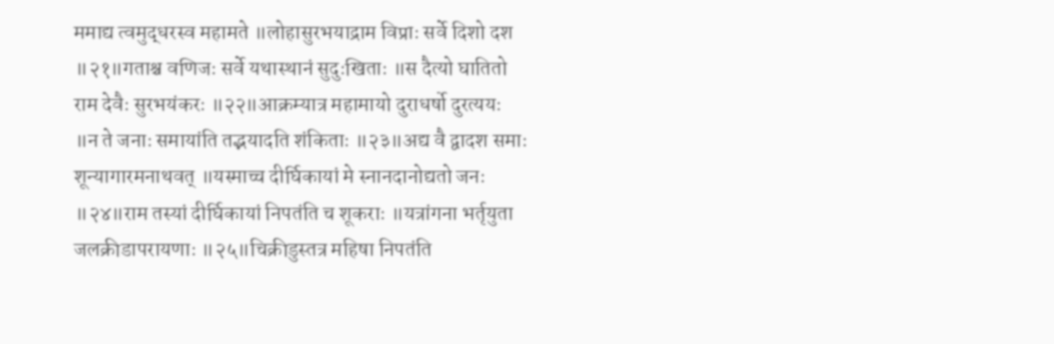ममाद्य त्वमुद्धरस्व महामते ॥लोहासुरभयाद्राम विप्राः सर्वे दिशो दश ॥२१॥गताश्च वणिजः सर्वे यथास्थानं सुदुःखिताः ॥स दैत्यो घातितो राम देवैः सुरभयंकरः ॥२२॥आक्रम्यात्र महामायो दुराधर्षो दुरत्ययः ॥न ते जनाः समायांति तद्भयादति शंकिताः ॥२३॥अद्य वै द्वादश समाः शून्यागारमनाथवत् ॥यस्माच्च दीर्घिकायां मे स्नानदानोद्यतो जनः ॥२४॥राम तस्यां दीर्घिकायां निपतंति च शूकराः ॥यत्रांगना भर्तृयुता जलक्रीडापरायणाः ॥२५॥चिक्रीडुस्तत्र महिषा निपतंति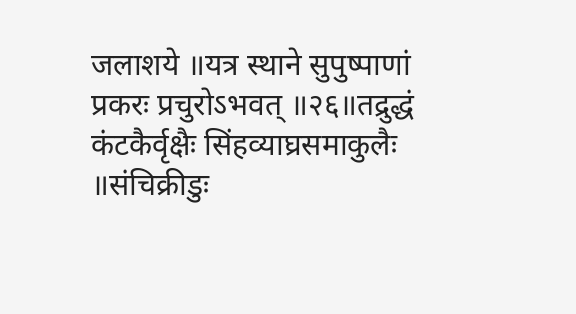जलाशये ॥यत्र स्थाने सुपुष्पाणां प्रकरः प्रचुरोऽभवत् ॥२६॥तद्रुद्धं कंटकैर्वृक्षैः सिंहव्याघ्रसमाकुलैः ॥संचिक्रीडुः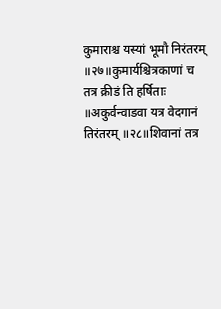कुमाराश्च यस्यां भूमौ निरंतरम् ॥२७॥कुमार्यश्चित्रकाणां च तत्र क्रीडं ति हर्षिताः ॥अकुर्वन्वाडवा यत्र वेदगानं तिरंतरम् ॥२८॥शिवानां तत्र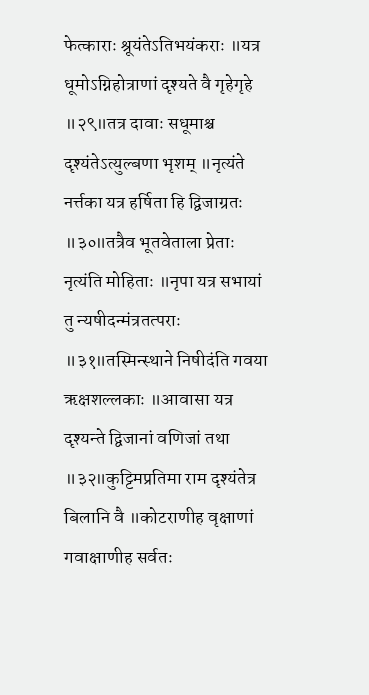फेत्काराः श्रूयंतेऽतिभयंकराः ॥यत्र धूमोऽग्निहोत्राणां दृश्यते वै गृहेगृहे ॥२९॥तत्र दावाः सधूमाश्च दृश्यंतेऽत्युल्बणा भृशम् ॥नृत्यंते नर्त्तका यत्र हर्षिता हि द्विजाग्रतः ॥३०॥तत्रैव भूतवेताला प्रेताः नृत्यंति मोहिताः ॥नृपा यत्र सभायां तु न्यषीदन्मंत्रतत्पराः ॥३१॥तस्मिन्स्थाने निषीदंति गवया ऋक्षशल्लकाः ॥आवासा यत्र दृश्यन्ते द्विजानां वणिजां तथा ॥३२॥कुट्टिमप्रतिमा राम दृश्यंतेत्र बिलानि वै ॥कोटराणीह वृक्षाणां गवाक्षाणीह सर्वतः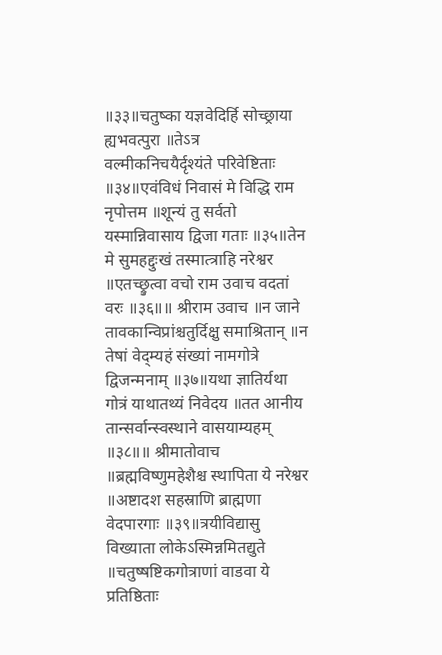॥३३॥चतुष्का यज्ञवेदिर्हि सोच्छ्राया ह्यभवत्पुरा ॥तेऽत्र वल्मीकनिचयैर्दृश्यंते परिवेष्टिताः ॥३४॥एवंविधं निवासं मे विद्धि राम नृपोत्तम ॥शून्यं तु सर्वतो यस्मान्निवासाय द्विजा गताः ॥३५॥तेन मे सुमहद्दुःखं तस्मात्त्राहि नरेश्वर ॥एतच्छ्रुत्वा वचो राम उवाच वदतां वरः ॥३६॥॥ श्रीराम उवाच ॥न जाने तावकान्विप्रांश्चतुर्दिक्षु समाश्रितान् ॥न तेषां वेद्म्यहं संख्यां नामगोत्रे द्विजन्मनाम् ॥३७॥यथा ज्ञातिर्यथा गोत्रं याथातथ्यं निवेदय ॥तत आनीय तान्सर्वान्स्वस्थाने वासयाम्यहम् ॥३८॥॥ श्रीमातोवाच ॥ब्रह्मविष्णुमहेशैश्च स्थापिता ये नरेश्वर ॥अष्टादश सहस्राणि ब्राह्मणा वेदपारगाः ॥३९॥त्रयीविद्यासु विख्याता लोकेऽस्मिन्नमितद्युते ॥चतुष्षष्टिकगोत्राणां वाडवा ये प्रतिष्ठिताः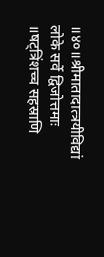॥४०॥श्रीमातादात्त्रयीविद्यां लोके सर्वे द्विजोत्तमाः ॥षट्त्रिंशच्च सहस्राणि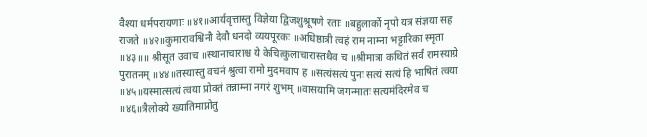वैश्या धर्मपरायणाः ॥४१॥आर्यवृत्तास्तु विज्ञेया द्विजशुश्रूषणे रताः ॥बहुलार्को नृपो यत्र संज्ञया सह राजते ॥४२॥कुमारावश्विनौ देवौ धनदो व्ययपूरकः ॥अधिष्ठात्री त्वहं राम नाम्ना भट्टारिका स्मृता ॥४३॥॥ श्रीसूत उवाच ॥स्थानाचाराश्च ये केचित्कुलाचारास्तथैव च ॥श्रीमात्रा कथितं सर्वं रामस्याग्रे पुरातनम् ॥४४॥तस्यास्तु वचनं श्रुत्वा रामो मुदमवाप ह ॥सत्यंसत्यं पुनः सत्यं सत्यं हि भाषितं त्वया ॥४५॥यस्मात्सत्यं त्वया प्रोक्तं तन्नाम्ना नगरं शुभम् ॥वासयामि जगन्मातः सत्यमंदिरमेव च ॥४६॥त्रैलोक्ये ख्यातिमाप्नोतु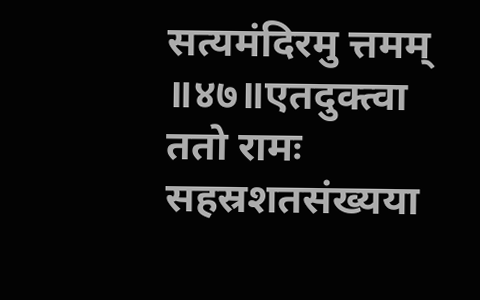सत्यमंदिरमु त्तमम् ॥४७॥एतदुक्त्वा ततो रामः सहस्रशतसंख्यया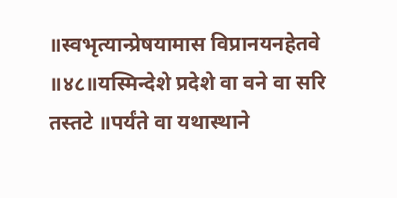॥स्वभृत्यान्प्रेषयामास विप्रानयनहेतवे ॥४८॥यस्मिन्देशे प्रदेशे वा वने वा सरि तस्तटे ॥पर्यंते वा यथास्थाने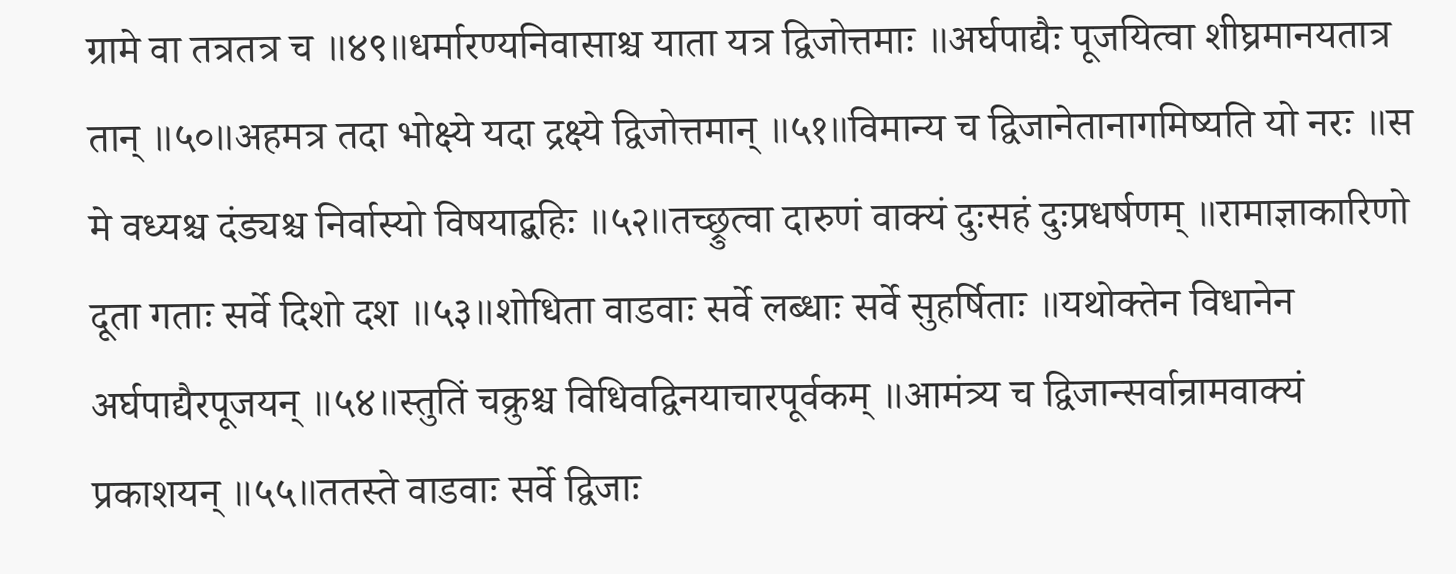ग्रामे वा तत्रतत्र च ॥४९॥धर्मारण्यनिवासाश्च याता यत्र द्विजोत्तमाः ॥अर्घपाद्यैः पूजयित्वा शीघ्रमानयतात्र तान् ॥५०॥अहमत्र तदा भोक्ष्ये यदा द्रक्ष्ये द्विजोत्तमान् ॥५१॥विमान्य च द्विजानेतानागमिष्यति यो नरः ॥स मे वध्यश्च दंड्यश्च निर्वास्यो विषयाद्बहिः ॥५२॥तच्छ्रुत्वा दारुणं वाक्यं दुःसहं दुःप्रधर्षणम् ॥रामाज्ञाकारिणो दूता गताः सर्वे दिशो दश ॥५३॥शोधिता वाडवाः सर्वे लब्धाः सर्वे सुहर्षिताः ॥यथोक्तेन विधानेन अर्घपाद्यैरपूजयन् ॥५४॥स्तुतिं चक्रुश्च विधिवद्विनयाचारपूर्वकम् ॥आमंत्र्य च द्विजान्सर्वान्रामवाक्यं प्रकाशयन् ॥५५॥ततस्ते वाडवाः सर्वे द्विजाः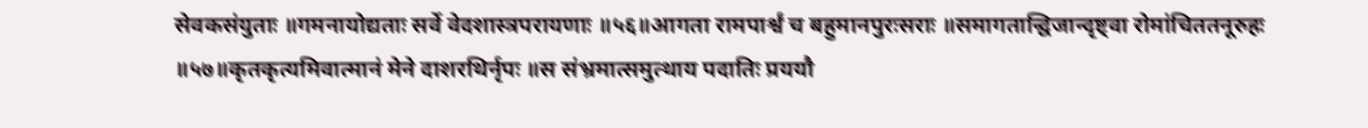सेवकसंयुताः ॥गमनायोद्यताः सर्वे वेदशास्त्रपरायणाः ॥५६॥आगता रामपार्श्वं च बहुमानपुरःसराः ॥समागतान्द्विजान्दृष्ट्वा रोमांचिततनूरुहः ॥५७॥कृतकृत्यमिवात्मानं मेने दाशरथिर्नृपः ॥स संभ्रमात्समुत्थाय पदातिः प्रययौ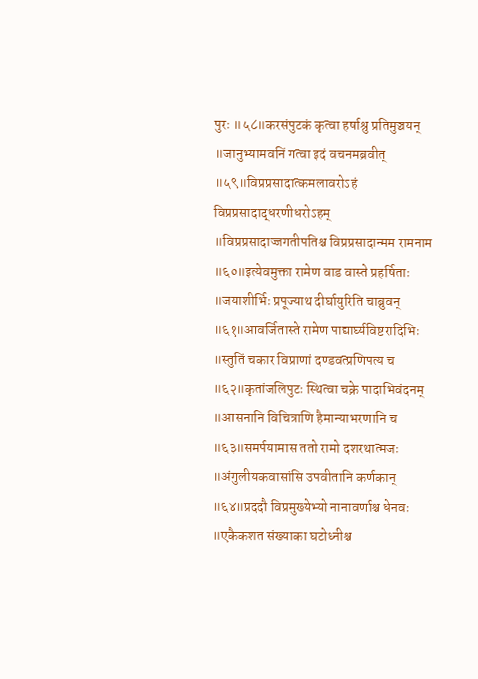पुरः ॥५८॥करसंपुटकं कृत्वा हर्षाश्रु प्रतिमुञ्चयन् ॥जानुभ्यामवनिं गत्वा इदं वचनमब्रवीत् ॥५९॥विप्रप्रसादात्कमलावरोऽहं विप्रप्रसादाद्धरणीधरोऽहम् ॥विप्रप्रसादाज्जगतीपतिश्च विप्रप्रसादान्मम रामनाम ॥६०॥इत्येवमुक्ता रामेण वाड वास्ते प्रहर्षिताः ॥जयाशीर्भिः प्रपूज्याथ दीर्घायुरिति चाब्रुवन् ॥६१॥आवर्जितास्ते रामेण पाद्यार्घ्यविष्टरादिभिः ॥स्तुतिं चकार विप्राणां दण्डवत्प्रणिपत्य च ॥६२॥कृतांजलिपुटः स्थित्वा चक्रे पादाभिवंदनम् ॥आसनानि विचित्राणि हैमान्याभरणानि च ॥६३॥समर्पयामास ततो रामो दशरथात्मजः ॥अंगुलीयकवासांसि उपवीतानि कर्णकान् ॥६४॥प्रददौ विप्रमुख्येभ्यो नानावर्णाश्च धेनवः ॥एकैकशत संख्याका घटोध्नीश्च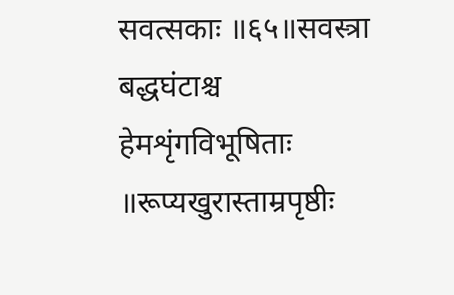सवत्सकाः ॥६५॥सवस्त्रा बद्धघंटाश्च हेमशृंगविभूषिताः ॥रूप्यखुरास्ताम्रपृष्ठीः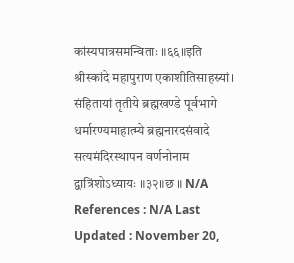कांस्यपात्रसमन्विताः ॥६६॥इति श्रीस्कांदे महापुराण एकाशीतिसाहस्र्यां। संहितायां तृतीये ब्रह्मखण्डे पूर्वभागे धर्मारण्यमाहात्म्ये ब्रह्मनारदसंवादे सत्यमंदिरस्थापन वर्णनोनाम द्वात्रिंशोऽध्यायः ॥३२॥छ ॥ N/A References : N/A Last Updated : November 20,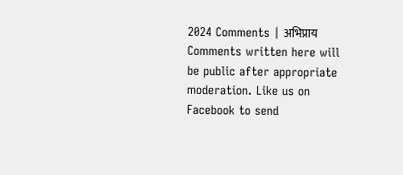2024 Comments | अभिप्राय Comments written here will be public after appropriate moderation. Like us on Facebook to send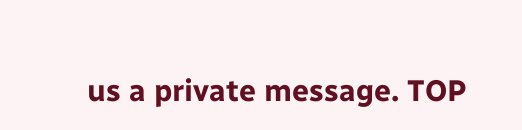us a private message. TOP